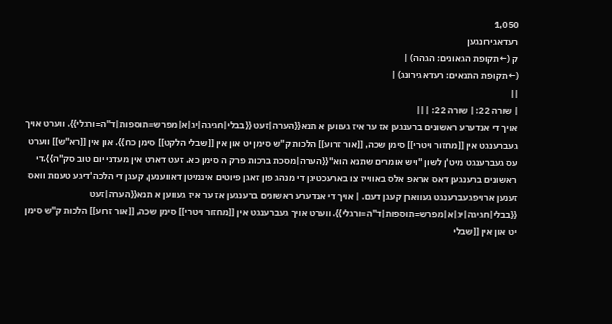1,050
רעדאגירונגען
ק (←תקופת הגאונים: הגהה) |
(←תקופת התנאים: רעדאגירונג) |
||
| שורה 22: | שורה 22: | ||
אויך די אנדערע ראשונים ברענגען אז ער איז געווען א תנא{{הערה|זעט {{בבלי|חגיגה|יג|א|מפרש=תוספות|ד"ה=ורגלי}}. ווערט אויך געברענגט אין [[מחזור ויטרי]] סימן שכה, [[אור זרוע]] הלכות ק"ש סימן יט און אין [[שבלי הלקט]] סימן כח}}. און אין [[רא"ש]] ווערט עס געברענגט מיט'ן לשון "ויש אומרים שתנא הוא"{{הערה|מסכת ברכות פרק ה סימן כא. זעט דארט אין מעדני יום טוב סק"ה}}.די ראשונים ברענגען דאס אראפ אלס באווייז צו בארעכטיגן די מנהג פון זאגן פיוטים אינמיטן דאווענען, קעגן די הלכה'דיגע טענות וואס זענען ארויפגעברענגט געווארן קעגן דעם. | אויך די אנדערע ראשונים ברענגען אז ער איז געווען א תנא{{הערה|זעט {{בבלי|חגיגה|יג|א|מפרש=תוספות|ד"ה=ורגלי}}. ווערט אויך געברענגט אין [[מחזור ויטרי]] סימן שכה, [[אור זרוע]] הלכות ק"ש סימן יט און אין [[שבלי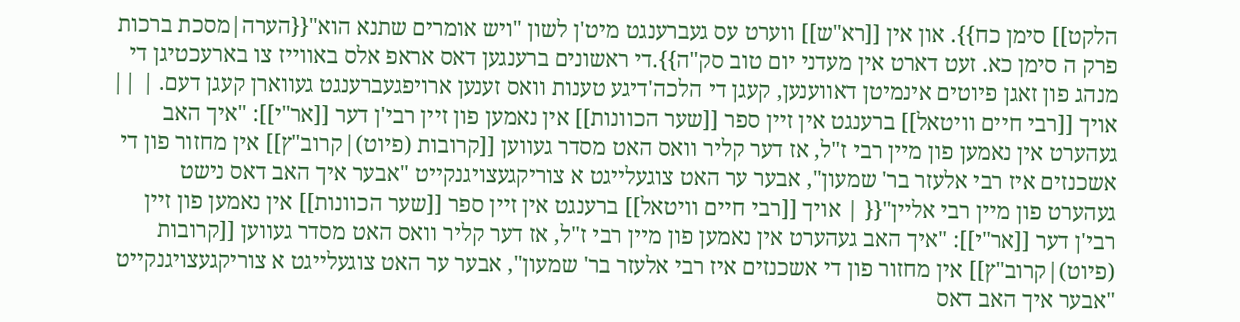הלקט]] סימן כח}}. און אין [[רא"ש]] ווערט עס געברענגט מיט'ן לשון "ויש אומרים שתנא הוא"{{הערה|מסכת ברכות פרק ה סימן כא. זעט דארט אין מעדני יום טוב סק"ה}}.די ראשונים ברענגען דאס אראפ אלס באווייז צו בארעכטיגן די מנהג פון זאגן פיוטים אינמיטן דאווענען, קעגן די הלכה'דיגע טענות וואס זענען ארויפגעברענגט געווארן קעגן דעם. | ||
אויך [[רבי חיים וויטאל]] ברענגט אין זיין ספר [[שער הכוונות]] אין נאמען פון זיין רבי'ן דער [[אר"י]]: "איך האב געהערט אין נאמען פון מיין רבי ז"ל, אז דער קליר וואס האט מסדר געווען [[קרובות (פיוט)|קרוב"ץ]] אין מחזור פון די אשכנזים איז רבי אלעזר בר' שמעון", אבער ער האט צוגעלייגט א צוריקגעצויגנקייט "אבער איך האב דאס נישט געהערט פון מיין רבי אליין"{{ | אויך [[רבי חיים וויטאל]] ברענגט אין זיין ספר [[שער הכוונות]] אין נאמען פון זיין רבי'ן דער [[אר"י]]: "איך האב געהערט אין נאמען פון מיין רבי ז"ל, אז דער קליר וואס האט מסדר געווען [[קרובות (פיוט)|קרוב"ץ]] אין מחזור פון די אשכנזים איז רבי אלעזר בר' שמעון", אבער ער האט צוגעלייגט א צוריקגעצויגנקייט "אבער איך האב דאס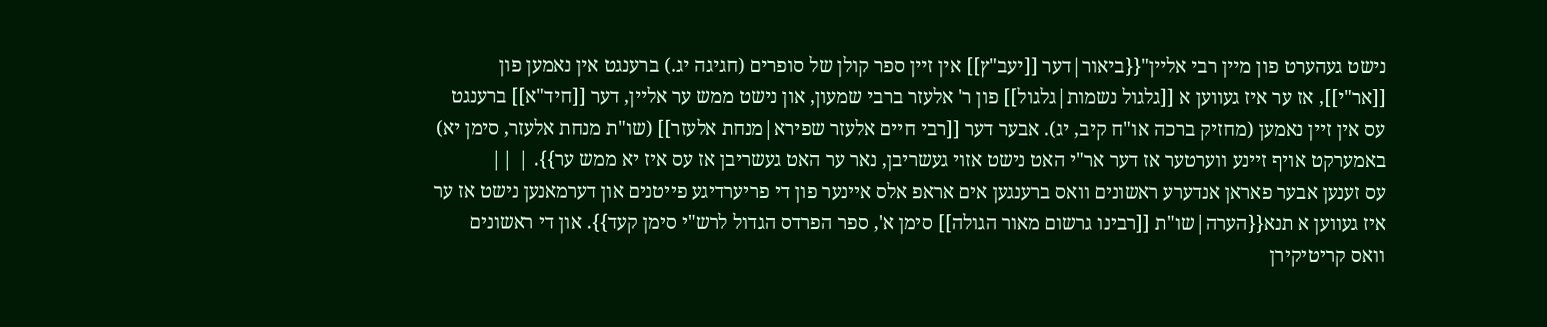נישט געהערט פון מיין רבי אליין"{{ביאור|דער [[יעב"ץ]] אין זיין ספר קולן של סופרים (חגיגה יג.) ברענגט אין נאמען פון [[אר"י]], אז ער איז געווען א [[גלגול נשמות|גלגול]] פון ר' אלעזר ברבי שמעון, און נישט ממש ער אליין, דער [[חיד"א]] ברענגט עס אין זיין נאמען (מחזיק ברכה או"ח קיב, יג). אבער דער [[רבי חיים אלעזר שפירא|מנחת אלעזר]] (שו"ת מנחת אלעזר, סימן יא) באמערקט אויף זיינע ווערטער אז דער אר"י האט נישט אזוי געשריבן, נאר ער האט געשריבן אז עס איז יא ממש ער}}. | ||
עס זענען אבער פאראן אנדערע ראשונים וואס ברענגען אים אראפ אלס איינער פון די פריערדיגע פייטנים און דערמאנען נישט אז ער איז געווען א תנא{{הערה|שו"ת [[רבינו גרשום מאור הגולה]] סימן א', ספר הפרדס הגדול לרש"י סימן קעד}}. און די ראשונים וואס קריטיקירן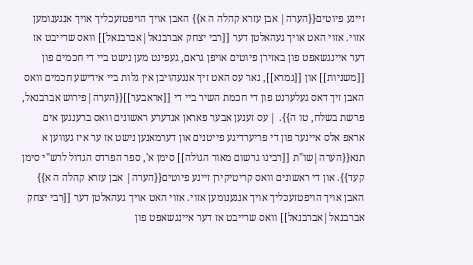זיינע פיוטים{{הערה| אבן עזרא קהלה ה א}} האבן אויך הויפטזעכליך אויך אנגענומען אזוי. אזוי האט אויך געהאלטן דער [[רבי יצחק אברבנאל|אברבנאל]] וואס שרייבט אז דער איינגשאפט פון באזירן פיוטים אויפן גראם, געפינט מען נישט ביי די חכמים פון [[משניות]] און [[גמרא]], נאר עס האט זיך אנגעהויבן אין גלות ביי אידישע חכמים וואס האבן זיך דאס געלערנט פון די חכמת השיר ביי די [[אראבער]]{{הערה|פירוש אברבנאל, פרשת בשלח, טו ה}}. | עס זענען אבער פאראן אנדערע ראשונים וואס ברענגען אים אראפ אלס איינער פון די פריערדיגע פייטנים און דערמאנען נישט אז ער איז געווען א תנא{{הערה|שו"ת [[רבינו גרשום מאור הגולה]] סימן א', ספר הפרדס הגדול לרש"י סימן קעד}}. און די ראשונים וואס קריטיקירן זיינע פיוטים{{הערה| אבן עזרא קהלה ה א}} האבן אויך הויפטזעכליך אויך אנגענומען אזוי. אזוי האט אויך געהאלטן דער [[רבי יצחק אברבנאל|אברבנאל]] וואס שרייבט אז דער איינגשאפט פון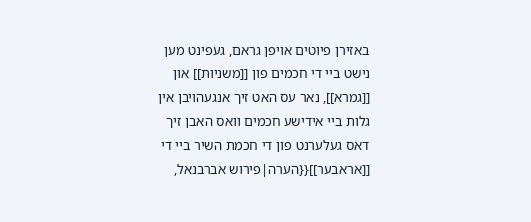באזירן פיוטים אויפן גראם, געפינט מען נישט ביי די חכמים פון [[משניות]] און [[גמרא]], נאר עס האט זיך אנגעהויבן אין גלות ביי אידישע חכמים וואס האבן זיך דאס געלערנט פון די חכמת השיר ביי די [[אראבער]]{{הערה|פירוש אברבנאל,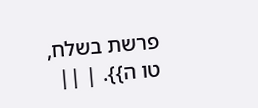פרשת בשלח, טו ה}}. | ||